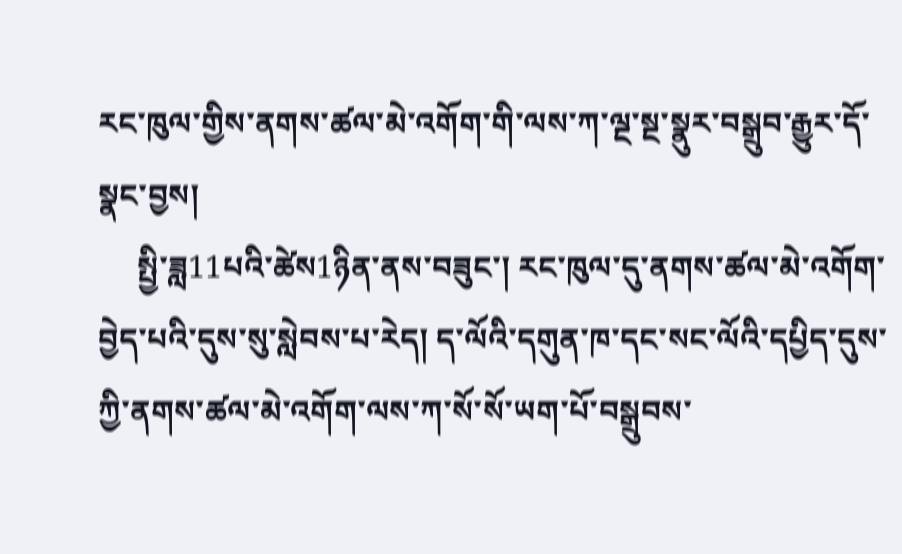རང་ཁུལ་གྱིས་ནགས་ཚལ་མེ་འགོག་གི་ལས་ཀ་ལྔ་སྔ་སྣུར་བསྒྲུབ་རྒྱུར་དོ་སྣང་བྱས།
     སྤྱི་ཟླ11པའི་ཚེས1ཉིན་ནས་བཟུང་། རང་ཁུལ་དུ་ནགས་ཚལ་མེ་འགོག་བྱེད་པའི་དུས་སུ་སླེབས་པ་རེད། ད་ལོའི་དགུན་ཁ་དང་སང་ལོའི་དཔྱིད་དུས་ཀྱི་ནགས་ཚལ་མེ་འགོག་ལས་ཀ་སོ་སོ་ཡག་པོ་བསྒྲུབས་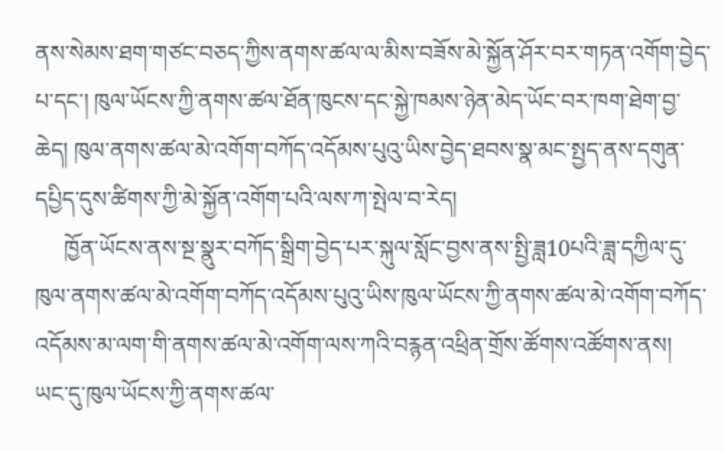ནས་སེམས་ཐག་གཙང་བཅད་ཀྱིས་ནགས་ཚལ་ལ་མིས་བཟོས་མེ་སྐྱོན་ཤོར་བར་གཏན་འགོག་བྱེད་པ་དང་། ཁུལ་ཡོངས་ཀྱི་ནགས་ཚལ་ཐོན་ཁུངས་དང་སྐྱེ་ཁམས་ཉེན་མེད་ཡོང་བར་ཁག་ཐེག་བྱ་ཆེད། ཁུལ་ནགས་ཚལ་མེ་འགོག་བཀོད་འདོམས་པུའུ་ཡིས་བྱེད་ཐབས་སྣ་མང་སྤྱད་ནས་དགུན་དཔྱིད་དུས་ཚིགས་ཀྱི་མེ་སྐྱོན་འགོག་པའི་ལས་ཀ་སྤེལ་བ་རེད།
     ཁྱོན་ཡོངས་ནས་སྔ་སྣུར་བཀོད་སྒྲིག་བྱེད་པར་སྐུལ་སློང་བྱས་ནས་སྤྱི་ཟླ10པའི་ཟླ་དཀྱིལ་དུ་ཁུལ་ནགས་ཚལ་མེ་འགོག་བཀོད་འདོམས་པུའུ་ཡིས་ཁུལ་ཡོངས་ཀྱི་ནགས་ཚལ་མེ་འགོག་བཀོད་འདོམས་མ་ལག་གི་ནགས་ཚལ་མེ་འགོག་ལས་ཀའི་བརྙན་འཕྲིན་གྲོས་ཚོགས་འཚོགས་ནས། ཡང་དུ་ཁུལ་ཡོངས་ཀྱི་ནགས་ཚལ་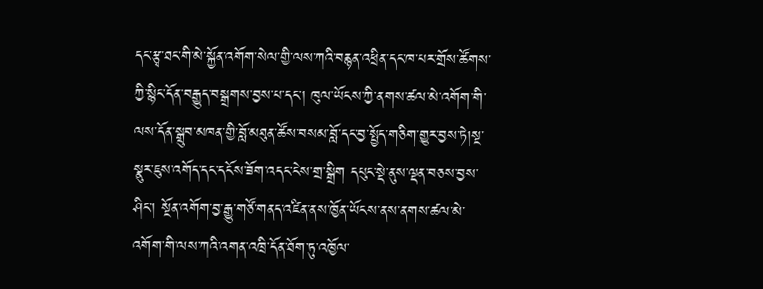དང་རྩྭ་ཐང་གི་མེ་སྐྱོན་འགོག་སེལ་གྱི་ལས་ཀའི་བརྙན་འཕྲིན་དང་ཁ་པར་གྲོས་ཚོགས་ཀྱི་སྙིང་དོན་བརྒྱུད་བསྒྲགས་བྱས་པ་དང་། ཁུལ་ཡོངས་ཀྱི་ནགས་ཚལ་མེ་འགོག་གི་ལས་དོན་སྒྲུབ་མཁན་གྱི་བློ་མཐུན་ཚོས་བསམ་བློ་དང་བྱ་སྤྱོད་གཅིག་གྱུར་བྱས་ཏེ།སྔ་སྣུར་ཇུས་འགོད་དང་དངོས་ཟོག་འདང་ངེས་གྲ་སྒྲིག དཔུང་སྡེ་ནུས་ལྡན་བཅས་བྱས་ཤིང་། སྔོན་འགོག་བྱ་རྒྱུ་གཙོ་གནད་འཛིན་ནས་ཁྱོན་ཡོངས་ནས་ནགས་ཚལ་མེ་འགོག་གི་ལས་ཀའི་འགན་འཁྲི་དོན་ཐོག་ཏུ་འཁྱོལ་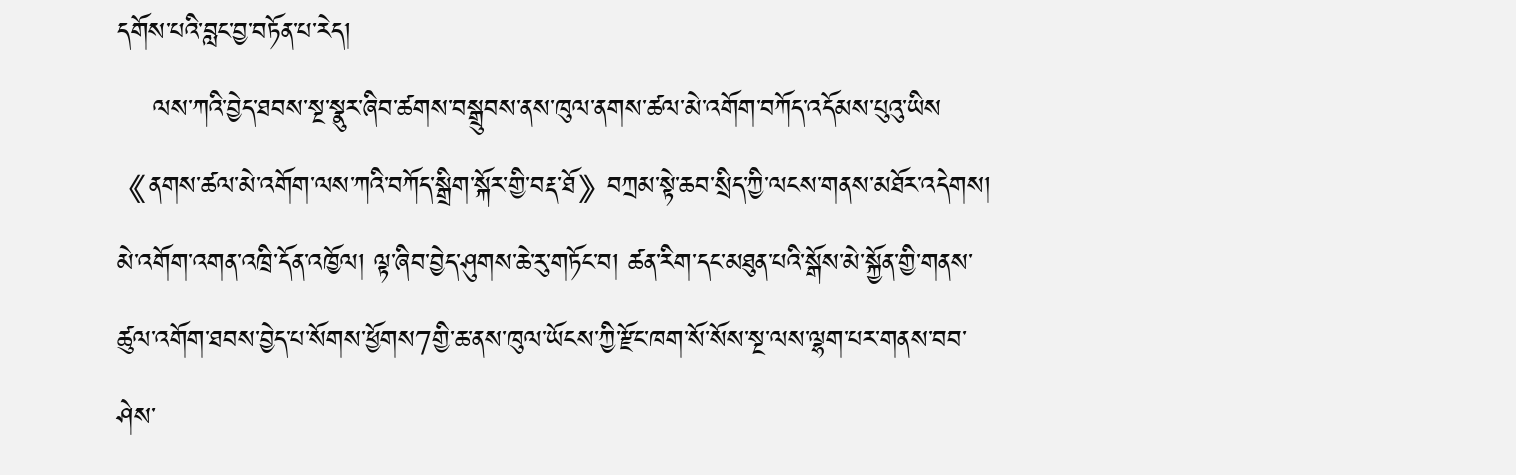དགོས་པའི་བླང་བྱ་བཏོན་པ་རེད།
    ལས་ཀའི་བྱེད་ཐབས་སྔ་སྣུར་ཞིབ་ཚགས་བསྒྲུབས་ནས་ཁུལ་ནགས་ཚལ་མེ་འགོག་བཀོད་འདོམས་པུའུ་ཡིས《ནགས་ཚལ་མེ་འགོག་ལས་ཀའི་བཀོད་སྒྲིག་སྐོར་གྱི་བརྡ་ཐོ》བཀྲམ་སྟེ་ཆབ་སྲིད་ཀྱི་ལངས་གནས་མཐོར་འདེགས། མེ་འགོག་འགན་འཁྲི་དོན་འཁྱོལ། ལྟ་ཞིབ་བྱེད་ཤུགས་ཆེ་རུ་གཏོང་བ། ཚན་རིག་དང་མཐུན་པའི་སྒོས་མེ་སྐྱོན་གྱི་གནས་ཚུལ་འགོག་ཐབས་བྱེད་པ་སོགས་ཕྱོགས7གྱི་ཆ་ནས་ཁུལ་ཡོངས་ཀྱི་རྫོང་ཁག་སོ་སོས་སྔ་ལས་ལྷག་པར་གནས་བབ་ཤེས་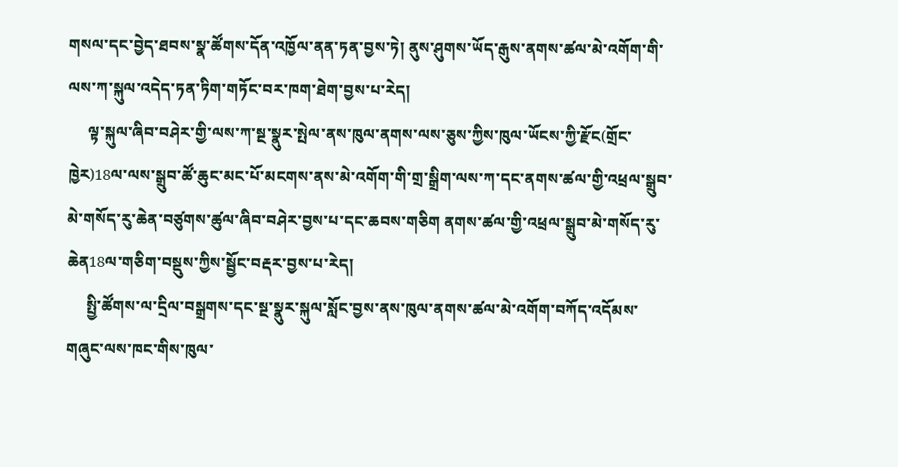གསལ་དང་བྱེད་ཐབས་སྣ་ཚོགས་དོན་འཁྱོལ་ནན་ཏན་བྱས་ཏེ། ནུས་ཤུགས་ཡོད་རྒུས་ནགས་ཚལ་མེ་འགོག་གི་ལས་ཀ་སྐུལ་འདེད་ཏན་ཏིག་གཏོང་བར་ཁག་ཐེག་བྱས་པ་རེད།
     ལྟ་སྐུལ་ཞིབ་བཤེར་གྱི་ལས་ཀ་སྔ་སྣུར་སྤེལ་ནས་ཁུལ་ནགས་ལས་ཅུས་ཀྱིས་ཁུལ་ཡོངས་ཀྱི་རྫོང(གྲོང་ཁྱེར)18ལ་ལས་སྒྲུབ་ཚོ་ཆུང་མང་པོ་མངགས་ནས་མེ་འགོག་གི་གྲ་སྒྲིག་ལས་ཀ་དང་ནགས་ཚལ་གྱི་འཕྲལ་སྒྲུབ་མེ་གསོད་རུ་ཆེན་བཙུགས་ཚུལ་ཞིབ་བཤེར་བྱས་པ་དང་ཆབས་གཅིག ནགས་ཚལ་གྱི་འཕྲལ་སྒྲུབ་མེ་གསོད་རུ་ཆེན18ལ་གཅིག་བསྡུས་ཀྱིས་སྦྱོང་བརྡར་བྱས་པ་རེད།
     སྤྱི་ཚོགས་ལ་དྲིལ་བསྒྲགས་དང་སྔ་སྣུར་སྐུལ་སློང་བྱས་ནས་ཁུལ་ནགས་ཚལ་མེ་འགོག་བཀོད་འདོམས་གཞུང་ལས་ཁང་གིས་ཁུལ་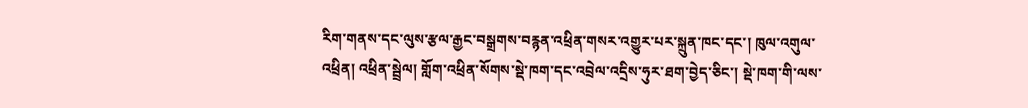རིག་གནས་དང་ལུས་རྩལ་རྒྱང་བསྒྲགས་བརྙན་འཕྲིན་གསར་འགྱུར་པར་སྐྲུན་ཁང་དང་། ཁུལ་འགུལ་འཕྲིན། འཕྲིན་སྦྲེལ། གློག་འཕྲིན་སོགས་སྡེ་ཁག་དང་འབྲེལ་འདྲིས་ཧུར་ཐག་བྱེད་ཅིང་། སྡེ་ཁག་གི་ལས་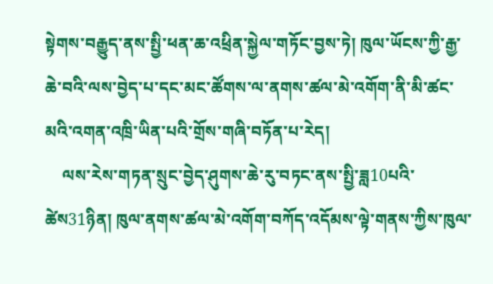སྟེགས་བརྒྱུད་ནས་སྤྱི་ཕན་ཆ་འཕྲིན་སྐྱེལ་གཏོང་བྱས་ཏེ། ཁུལ་ཡོངས་ཀྱི་རྒྱ་ཆེ་བའི་ལས་བྱེད་པ་དང་མང་ཚོགས་ལ་ནགས་ཚལ་མེ་འགོག་ནི་མི་ཚང་མའི་འགན་འཁྲི་ཡིན་པའི་གྲོས་གཞི་བཏོན་པ་རེད།
    ལས་རེས་གཏན་སྲུང་བྱེད་ཤུགས་ཆེ་རུ་བཏང་ནས་སྤྱི་ཟླ10པའི་ཚེས31ཉིན། ཁུལ་ནགས་ཚལ་མེ་འགོག་བཀོད་འདོམས་ལྟེ་གནས་ཀྱིས་ཁུལ་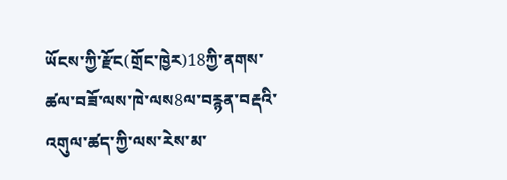ཡོངས་ཀྱི་རྫོང(གྲོང་ཁྱེར)18ཀྱི་ནགས་ཚལ་བཟོ་ལས་ཁེ་ལས8ལ་བརྙན་བརྡའི་འགུལ་ཚད་ཀྱི་ལས་རེས་མ་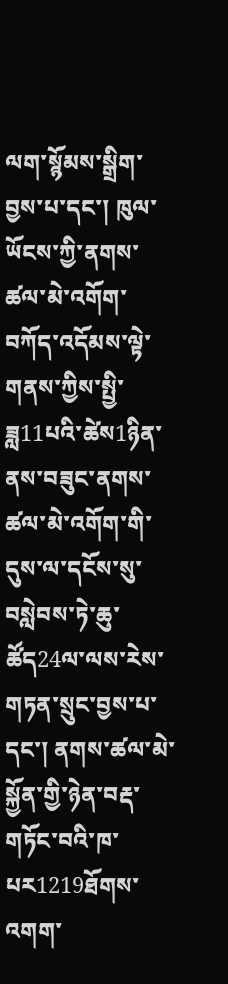ལག་སྙོམས་སྒྲིག་བྱས་པ་དང་། ཁུལ་ཡོངས་ཀྱི་ནགས་ཚལ་མེ་འགོག་བཀོད་འདོམས་ལྟེ་གནས་ཀྱིས་སྤྱི་ཟླ11པའི་ཚེས1ཉིན་ནས་བཟུང་ནགས་ཚལ་མེ་འགོག་གི་དུས་ལ་དངོས་སུ་བསླེབས་ཏེ་ཆུ་ཚོད24ལ་ལས་རེས་གཏན་སྲུང་བྱས་པ་དང་། ནགས་ཚལ་མེ་སྐྱོན་གྱི་ཉེན་བརྡ་གཏོང་བའི་ཁ་པར1219ཐོགས་འགག་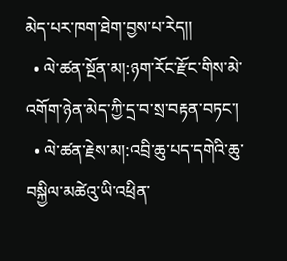མེད་པར་ཁག་ཐེག་བྱས་པ་རེད།།
  • ལེ་ཚན་སྔོན་མ།:ཉག་རོང་རྫོང་གིས་མེ་འགོག་ཉེན་མེད་ཀྱི་དྲ་བ་སྲ་བརྟན་བཏང་།
  • ལེ་ཚན་རྗེས་མ།:འབྲི་ཆུ་པད་དགེའི་ཆུ་བསྐྱིལ་མཚེའུ་ཡི་འཕྲིན་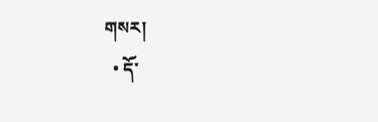གསར།
  • དོ་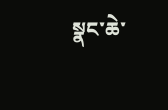སྣང་ཆེ་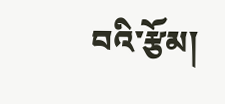བའི་རྩོམ།